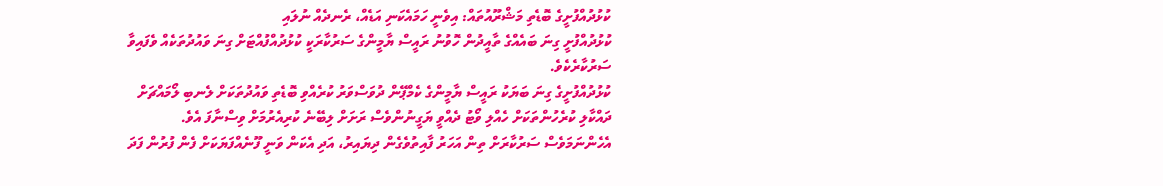ކުޅުދުއްފުށީގެ ބޮޑެތި މަޝްރޫއުތައް: އިވެނީ ހަމައެކަނި އަޑެއް، ރެނދެއް ނުލައި
ކުޅުދުއްފުށީ ގިނަ ބައެއްގެ ތާއީދުން ހޮވުނު ރައީސް ޔާމީންގެ ސަރުކާރަކީ ކުޅުދުއްފުއްޓަށް ގިނަ ވައުދުތަކެއް ވެފައިވާ ސަރުކާރެކެވެ.
ކުޅުދުއްފުށީގެ ގިނަ ބަޔަކު ރައީސް ޔާމީންގެ ކެމްޕޭން ދުވަސްވަރު ކުރެއްވި ބޮޑެތި ވައުދުތަކަށް ލެނބި ލޯމައްޗަށް ދައްކާލި ކުރެހުންތަކަށް ހެއްލި ވޯޓު ދެއްވީ ޔަގީނުންވެސް ރަށަށް ލިބޭނެ ކުރިއެރުމަށް ވިސްނާފަ އެވެ. އެހެންނަމަވެސް ސަރުކާރަށް ތިން އަހަރު ފާއިތުވެގެން ދިޔައިރު، އަދި އެކަން ވަނީ ފޫނެއްފަޔަކަށް ފެން ފުރުން ފަދަ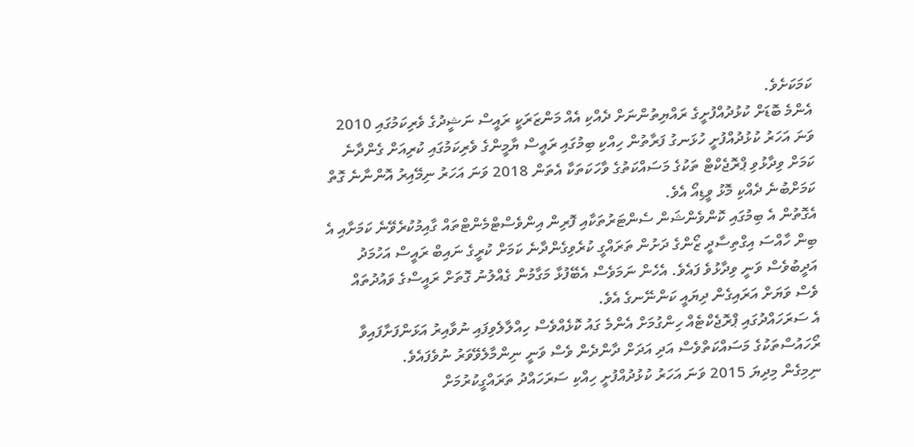ކަމަކަށެވެ.
އެންމެ ބޮޑަށް ކުޅުދުއްފުށީގެ ރައްޔިތުންނަށް ދެއްކި އެއް މަންޒަރަކީ ރައީސް ނަޝީދުގެ ވެރިކަމުގައި 2010 ވަނަ އަހަރު ކުޅުދުއްފުށީ ހުޅަނގު ފަރާތުން ހިއްކި ބިމުގައި ރައީސް ޔާމީންގެ ވެރިކަމުގައި ކުރިއަށް ގެންދާނެ ކަމަށް ވިދާޅުވި ޕްރޮޖެކްޓް ތަކުގެ މަސައްކަތުގެ ވާހަކަތަކާ އެތަން 2018 ވަނަ އަހަރު ނިމޭއިރު އޮންނާނެ ގޮތް ކަމަށްބުނެ ދެއްކި މޮޅު ވީޑިއޯ އެވެ.
އެގޮތުން އެ ބިމުގައި ކޮންވެންޝަން ސެންޓަރުތަކާއި ފޮރިން އިންވެސްޓްމެންޓްތައް ގާއިމުކުރެވޭނެ ކަމަށާއި އެ ބިން ހާއްސަ އިގްތިސާދީ ޒޯންގެ ދަށުން ތަރައްގީ ކުރެވިގެންދާނެ ކަމަށް ކުރީގެ ނައިބް ރައީސް އަހުމަދު އަދީބުވެސް ވަނީ ވިދާޅުވެ ފައެވެ. އެހެން ނަމަވެސް އެބޭފުޅާ މަގާމުން ގެއްލުނު ގޮތަށް ރައީސްގެ ވައުދުތައް ވެސް ވަޔަށް އަރައިގެން ދިޔައީ ކަންނޭނގެ އެވެ.
އެ ސަރަހައްދުގައި ޕްރޮޖެކްޓެއް ހިންގުމަށް އެންމެ ގައު ކޮޅެއްވެސް ހިއްލާލެވިފައި ނުވާއިރު އަޅަންފަށާފައިވާ ރޯހައުސްތަކުގެ މަސައްކަތްވެސް އަދި އަދަށް ދާންދެން ވެސް ވަނީ ނިންމާލެވޭވަރު ނުވެފައެވެ.
ނިމިގެން މިދިޔަ 2015 ވަނަ އަހަރު ކުޅުދުއްފުށީ ހިއްކި ސަރަހައްދު ތަރައްގީކުރުމަށް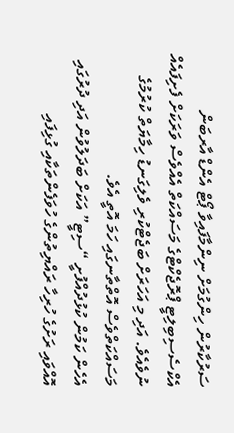ސަރުކާރުން ހިންގުމަށް ނިންމާފައިވާ ޕޯޓް އެންޑް އާރބަން އެކްސެސިބިލިޓީ ޕްރޮޖެކްޓްގެ މަސައްކަތް އެއްވެސް ވަރަކަށް ފެށިފައެއް ނުވެއެވެ. އަދި މި އަހަރަށް ބަޖެޓްކުރި ވެލިގަނޑު ހިމާޔަތް ކުރުމުގެ މަސައްކަތްވެސް އޮތްތާނގައި ހަމަ އޮތީ އެވެ.
އެހެން ކަމުން ކުޅުދުއްފުށީ “ސިޓީ” އަކަށް ބަދަލުވުން އަދި ދުރުގައި އޮއްވައި ރަށުގެ ހުރިހާ ރައްޔިތުންގެ ހުވަފެންތަކާއި ގުޅިފައި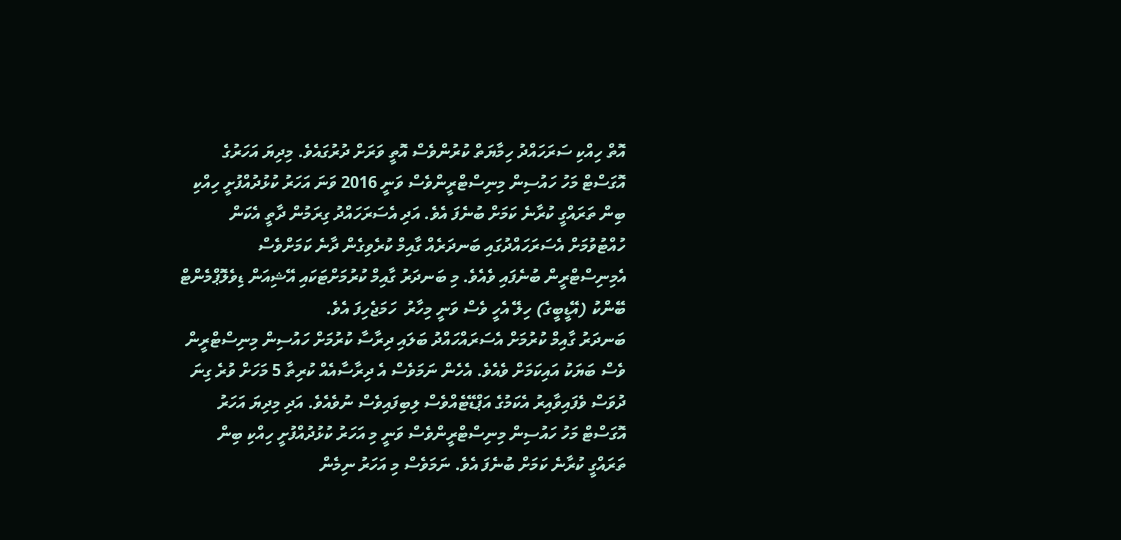އޮތް ހިއްކި ސަރަހައްދު ހިމާޔަތް ކުރުންވެސް އޮތީ ވަރަށް ދުރުގައެވެ. މިދިޔަ އަހަރުގެ އޮގަސްޓް މަހު ހައުސިން މިނިސްޓްރީންވެސް ވަނީ 2016 ވަނަ އަހަރު ކުޅުދުއްފުށީ ހިއްކި ބިން ތަރައްގީ ކުރާނެ ކަމަށް ބުނެފަ އެވެ. އަދި އެސަރަހައްދު ގިރަމުން ދާތީ އެކަން ހުއްޓުވުމަށް އެސަރަހައްދުގައި ބަނދަރެއް ގާއިމް ކުރެވިގެން ދާނެ ކަމަށްވެސް އެމިނިސްޓްރީން ބުނެފައި ވެއެވެ. މި ބަނދަރު ގާއިމް ކުރުމަށްޓަކައި އޭޝިއަން ޑިވެލޮޕްމެންޓް ބޭންކު (އޭޑީބީގެ) ހިލޭ އެހީ ވެސް ވަނީ މިހާރު  ހަމަޖެހިފަ އެވެ.
ބަނދަރު ގާއިމް ކުރުމަށް އެސަރައްހައްދު ބަލައި ދިރާސާ ކުރުމަށް ހައުސިން މިނިސްޓްރީން ވެސް ބަޔަކު އައިކަމަށް ވެއެވެ. އެހެން ނަމަވެސް އެ ދިރާސާއެއް ކުރިތާ 5 މަހަށް ވުރެ ގިނަ ދުވަސް ވެފައިވާއިރު އެކަމުގެ އަޕްޑޭޓެއްވެސް ލިބިފައިވެސް ނުވެއެވެ. އަދި މިދިޔަ އަހަރު އޮގަސްޓް މަހު ހައުސިން މިނިސްޓްރީންވެސް ވަނީ މި އަހަރު ކުޅުދުއްފުށީ ހިއްކި ބިން ތަރައްގީ ކުރާނެ ކަމަށް ބުނެފަ އެވެ. ނަމަވެސް މި އަހަރު ނިމެން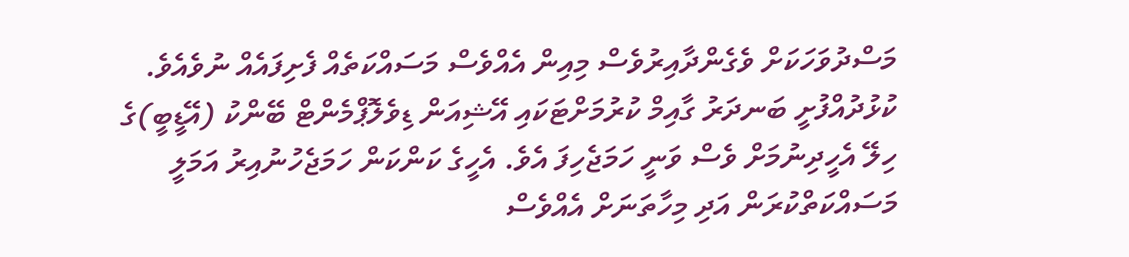މަސްދުވަހަކަށް ވެގެންދާއިރުވެސް މިއިން އެއްވެސް މަސައްކަތެއް ފެށިފައެއް ނުވެއެވެ.
ކުޅުދުއްފުށީ ބަނދަރު ގާއިމް ކުރުމަށްޓަކައި އޭޝިއަން ޑިވެލޮޕްމެންޓް ބޭންކު (އޭޑީބީ)ގެ ހިލޭ އެހީދިނުމަށް ވެސް ވަނީ ހަމަޖެހިފަ އެވެ. އެހީގެ ކަންކަން ހަމަޖެހުނުއިރު އަމަލީ މަސައްކަތްކުރަން އަދި މިހާތަނަށް އެއްވެސް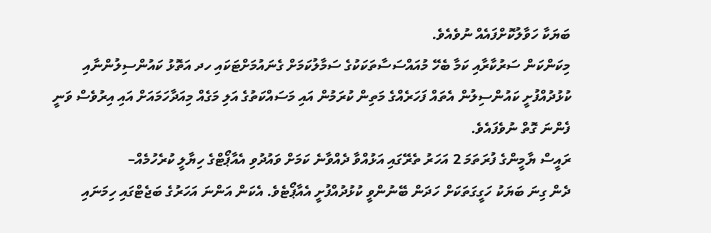ބަޔަކާ ހަވާލުކޮށްފައެއް ނުވެއެވެ.
މިކަންކަން ސަރުކާރާއި ކަމާ ބެހޭ މުއައްސަސާތަކަކުގެ ސަމާލުކަމަށް ގެނައުމަށްޓަކައި ހދ އަތޮޅު ކައުންސިލުންނާއި ކުޅުދުއްފުށީ ކައުންސިލުން އެތައް ފަހަރެއްގެ މަތިން ކުރަމުން އައި މަސައްކަތުގެ އަލި މަގެއް މިއަދާހަމައަށް އައި އިރުވެސް ވަނީ ފެންނަ ގޮތް ނުވެފައެވެ.
ރައީސް ޔާމީންގެ ފުރަތަމަ 2 އަހަރު ތެރޭގައި އަޅުއްވާ ދެއްވާނެ ކަމަށް ވައުދުވި އެއާޕޯޓްގެ ހިޔާލީ ކުރެހުމެއް–
ދެން ގިނަ ބަޔަކު ހަގީގަތަކަށް ހަދަން ބޭނުންވީ ކުޅުދުއްފުށީ އެއާޕޯޓެވެ. އެކަން އަންނަ އަހަރުގެ ބަޖެޓްގައި ހިމަނައި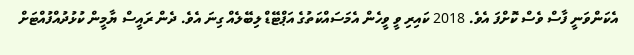އެކަންވަނީ ފާސް ވެސް ކޮށްފަ އެވެ. 2018 ކައިރި ވީ ވީހެން އެމަސައްކަތުގެ އަޕްޓޭޑް ލިބޭލެއް ގިނަ އެވެ. ދެން ރައީސް ޔާމީން ކުޅުދުއްފުއްޓަށް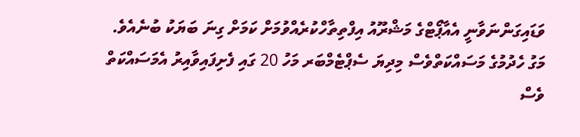ވަޑައިގަންނަވާނީ އެއާޕޯޓްގެ މަޝްރޫއު އިފްތިތާހްކުރެއްވުމަށް ކަމަށް ގިނަ ބަޔަކު ބުނެއެވެ.
މަގު ހެދުމުގެ މަސައްކަތްވެސް މިދިޔަ ސެޕްޓެމްބަރ މަހު 20 ގައި ފެށިފައިވާއިރު އެމަސައްކަތް ވެސް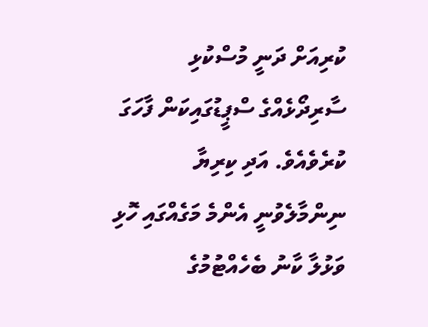ކުރިއަށް ދަނީ މުސްކުޅި ސާރިދޯޅެއްގެ ސްޕީޑުގައިކަން ފާހަގަ ކުރެވެއެވެ. އަދި ކިރިޔާ ނިންމާލެވުނީ އެންމެ މަގެއްގައި ހޮޅި ވަޅުލާ ކާނު ބެހެއްޓުމުގެ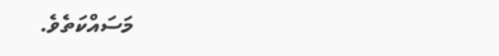މަސައްކަތެވެ.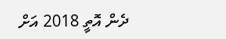ދެން އޮތީ 2018 އަށް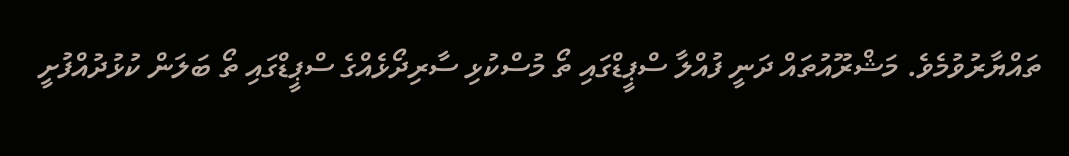ތައްޔާރުވުމެވެ. މަޝްރޫއުތައް ދަނީ ފުއްލާ ސްޕީޑްގައި ތޯ މުސްކުޅި ސާރިދޯޅެއްގެ ސްޕީޑްގައި ތޯ ބަލަން ކުޅުދުއްފުށީ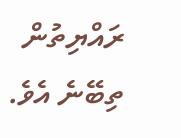ރައްޔިތުން ތިބޭނެ އެވެ.